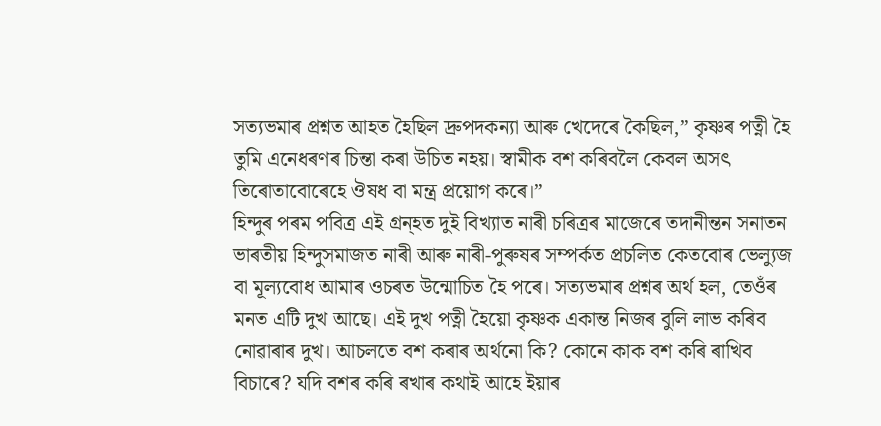সত্যভমাৰ প্ৰশ্নত আহত হৈছিল দ্ৰুপদকন্যা আৰু খেদেৰে কৈছিল,” কৃষ্ণৰ পত্নী হৈ তুমি এনেধৰণৰ চিন্তা কৰা উচিত নহয়। স্বামীক বশ কৰিবলৈ কেবল অসৎ তিৰোতাবোৰেহে ঔষধ বা মন্ত্ৰ প্ৰয়োগ কৰে।”
হিন্দুৰ পৰম পবিত্ৰ এই গ্ৰন্হত দুই বিখ্যাত নাৰী চৰিত্ৰৰ মাজেৰে তদানীন্তন সনাতন ভাৰতীয় হিন্দুসমাজত নাৰী আৰু নাৰী-পুৰুষৰ সম্পৰ্কত প্ৰচলিত কেতবোৰ ভেল্যুজ বা মূল্যবোধ আমাৰ ওচৰত উন্মোচিত হৈ পৰে। সত্যভমাৰ প্ৰশ্নৰ অৰ্থ হল, তেওঁৰ মনত এটি দুখ আছে। এই দুখ পত্নী হৈয়ো কৃষ্ণক একান্ত নিজৰ বুলি লাভ কৰিব নোৱাৰাৰ দুখ। আচলতে বশ কৰাৰ অৰ্থনো কি? কোনে কাক বশ কৰি ৰাখিব বিচাৰে? যদি বশৰ কৰি ৰখাৰ কথাই আহে ইয়াৰ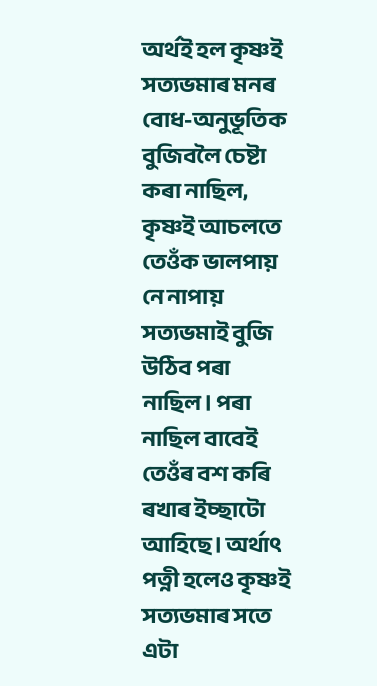অৰ্থই হল কৃষ্ণই সত্যভমাৰ মনৰ বোধ-অনুভূতিক বুজিবলৈ চেষ্টা কৰা নাছিল, কৃষ্ণই আচলতে তেওঁক ভালপায় নে নাপায় সত্যভমাই বুজি উঠিব পৰা নাছিল। পৰা নাছিল বাবেই তেওঁৰ বশ কৰি ৰখাৰ ইচ্ছাটো আহিছে। অৰ্থাৎ পত্নী হলেও কৃষ্ণই সত্যভমাৰ সতে এটা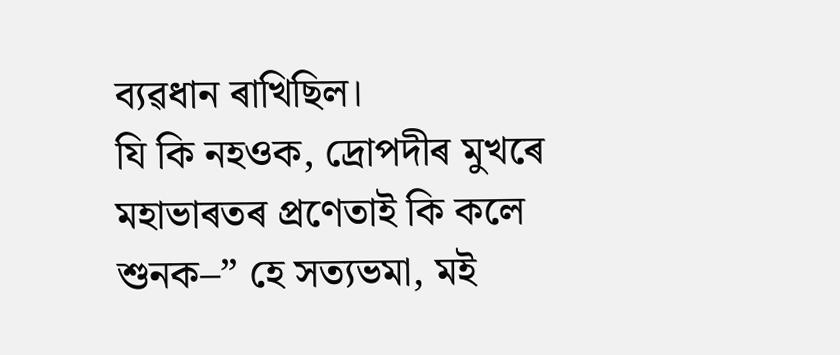ব্যৱধান ৰাখিছিল।
যি কি নহওক, দ্ৰোপদীৰ মুখৰে মহাভাৰতৰ প্ৰণেতাই কি কলে শুনক–” হে সত্যভমা, মই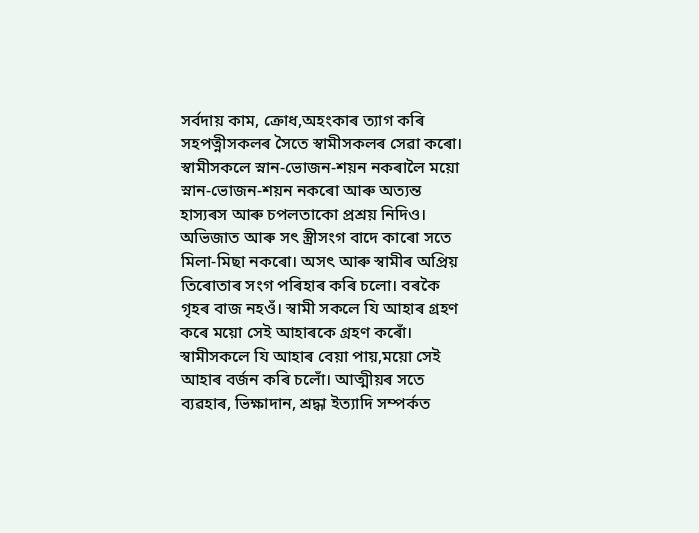সৰ্বদায় কাম, ক্ৰোধ,অহংকাৰ ত্যাগ কৰি সহপত্নীসকলৰ সৈতে স্বামীসকলৰ সেৱা কৰো। স্বামীসকলে স্নান-ভোজন-শয়ন নকৰালৈ ময়ো স্নান-ভোজন-শয়ন নকৰো আৰু অত্যন্ত হাস্যৰস আৰু চপলতাকো প্ৰশ্ৰয় নিদিও। অভিজাত আৰু সৎ স্ত্ৰীসংগ বাদে কাৰো সতে মিলা-মিছা নকৰো। অসৎ আৰু স্বামীৰ অপ্ৰিয় তিৰোতাৰ সংগ পৰিহাৰ কৰি চলো। বৰকৈ গৃহৰ বাজ নহওঁ। স্বামী সকলে যি আহাৰ গ্ৰহণ কৰে ময়ো সেই আহাৰকে গ্ৰহণ কৰোঁ। স্বামীসকলে যি আহাৰ বেয়া পায়,ময়ো সেই আহাৰ বৰ্জন কৰি চলোঁ। আত্মীয়ৰ সতে ব্যৱহাৰ, ভিক্ষাদান, শ্ৰদ্ধা ইত্যাদি সম্পৰ্কত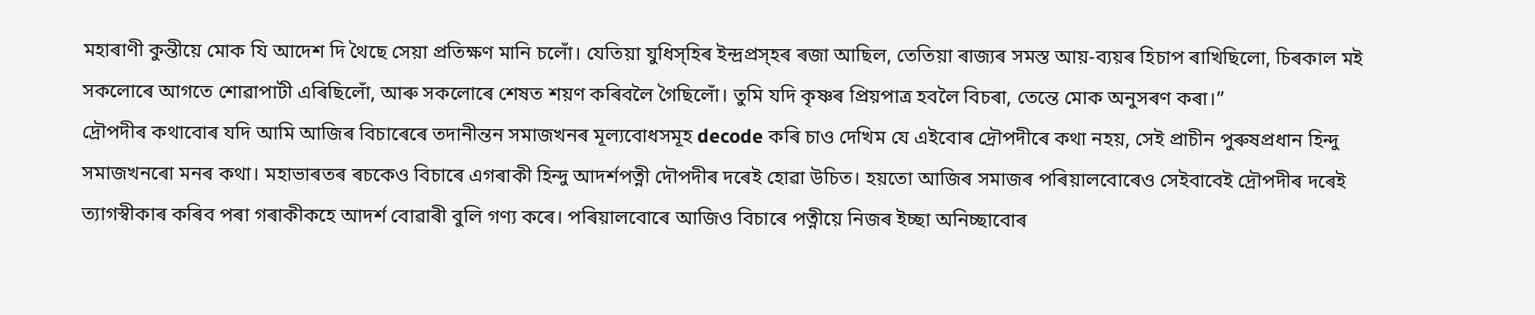মহাৰাণী কুন্তীয়ে মোক যি আদেশ দি থৈছে সেয়া প্ৰতিক্ষণ মানি চলোঁ। যেতিয়া যুধিস্হিৰ ইন্দ্ৰপ্ৰস্হৰ ৰজা আছিল, তেতিয়া ৰাজ্যৰ সমস্ত আয়-ব্যয়ৰ হিচাপ ৰাখিছিলো, চিৰকাল মই সকলোৰে আগতে শোৱাপাটী এৰিছিলোঁ, আৰু সকলোৰে শেষত শয়ণ কৰিবলৈ গৈছিলোঁ। তুমি যদি কৃষ্ণৰ প্ৰিয়পাত্ৰ হবলৈ বিচৰা, তেন্তে মোক অনুসৰণ কৰা।”
দ্ৰৌপদীৰ কথাবোৰ যদি আমি আজিৰ বিচাৰেৰে তদানীন্তন সমাজখনৰ মূল্যবোধসমূহ decode কৰি চাও দেখিম যে এইবোৰ দ্ৰৌপদীৰে কথা নহয়, সেই প্ৰাচীন পুৰুষপ্ৰধান হিন্দু সমাজখনৰো মনৰ কথা। মহাভাৰতৰ ৰচকেও বিচাৰে এগৰাকী হিন্দু আদৰ্শপত্নী দৌপদীৰ দৰেই হোৱা উচিত। হয়তো আজিৰ সমাজৰ পৰিয়ালবোৰেও সেইবাবেই দ্ৰৌপদীৰ দৰেই ত্যাগস্বীকাৰ কৰিব পৰা গৰাকীকহে আদৰ্শ বোৱাৰী বুলি গণ্য কৰে। পৰিয়ালবোৰে আজিও বিচাৰে পত্নীয়ে নিজৰ ইচ্ছা অনিচ্ছাবোৰ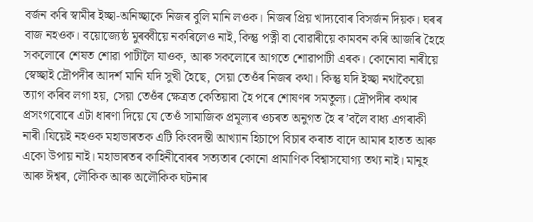বৰ্জন কৰি স্বামীৰ ইচ্ছা-অনিচ্ছাকে নিজৰ বুলি মানি লওক। নিজৰ প্ৰিয় খাদ্যবোৰ বিসৰ্জন দিয়ক। ঘৰৰ বাজ নহওক। বয়োজ্যেষ্ঠ মুৰব্বীয়ে নকৰিলেও নাই, কিন্তু পত্নী বা বোৱাৰীয়ে কামবন কৰি আজৰি হৈহে সকলোৰে শেষত শোৱা পাটীলৈ যাওক, আৰু সকলোৰে আগতে শোৱাপাটী এৰক। কোনোবা নাৰীয়ে স্বেচ্ছাই দ্ৰৌপদীৰ আদৰ্শ মানি যদি সুখী হৈছে, সেয়া তেওঁৰ নিজৰ কথা। কিন্তু যদি ইচ্ছা নথাকৈয়ো ত্যাগ কৰিব লগা হয়, সেয়া তেওঁৰ ক্ষেত্ৰত কেতিয়াবা হৈ পৰে শোষণৰ সমতুল্য। দ্ৰৌপদীৰ কথাৰ প্ৰসংগবোৰে এটা ধাৰণা দিয়ে যে তেওঁ সামাজিক প্ৰমূল্যৰ ওচৰত অনুগত হৈ ৰ’বলৈ বাধ্য এগৰাকী নাৰী।যিয়েই নহওক মহাভাৰতক এটি কিংবদন্তী আখ্যান হিচাপে বিচাৰ কৰাত বাদে আমাৰ হাতত আৰু একো উপায় নাই। মহাভাৰতৰ কাহিনীবোৰৰ সত্যতাৰ কোনো প্ৰামাণিক বিশ্বাসযোগ্য তথ্য নাই। মানুহ আৰু ঈশ্বৰ, লৌকিক আৰু অলৌকিক ঘটনাৰ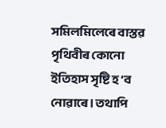সমিলমিলেৰে বাস্তৱ পৃথিবীৰ কোনো ইতিহাস সৃষ্টি হ’ব নোৱাৰে। তথাপি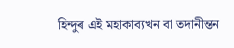হিন্দুৰ এই মহাকাব্যখন বা তদানীন্তন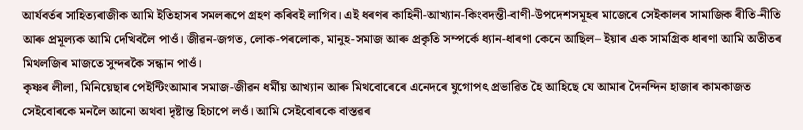আৰ্যবৰ্তৰ সাহিত্যৰাজীক আমি ইতিহাসৰ সমলৰূপে গ্ৰহণ কৰিবই লাগিব। এই ধৰণৰ কাহিনী-আখ্যান-কিংবদন্তী-বাণী-উপদেশসমূহৰ মাজেৰে সেইকালৰ সামাজিক ৰীতি-নীতি আৰু প্ৰমূল্যক আমি দেখিবলৈ পাওঁ। জীৱন-জগত, লোক-পৰলোক, মানুহ-সমাজ আৰু প্ৰকৃতি সম্পৰ্কে ধ্যান-ধাৰণা কেনে আছিল– ইয়াৰ এক সামগ্ৰিক ধাৰণা আমি অতীতৰ মিথলজিৰ মাজতে সুন্দৰকৈ সন্ধান পাওঁ।
কৃষ্ণৰ লীলা, মিনিয়েছাৰ পেইন্টিংআমাৰ সমাজ-জীৱন ধৰ্মীয় আখ্যান আৰু মিথবোৰেৰে এনেদৰে যুগোপৎ প্ৰভাৱিত হৈ আহিছে যে আমাৰ দৈনন্দিন হাজাৰ কামকাজত সেইবোৰকে মনলৈ আনো অথবা দৃষ্টান্ত হিচাপে লওঁ। আমি সেইবোৰকে বাস্তৱৰ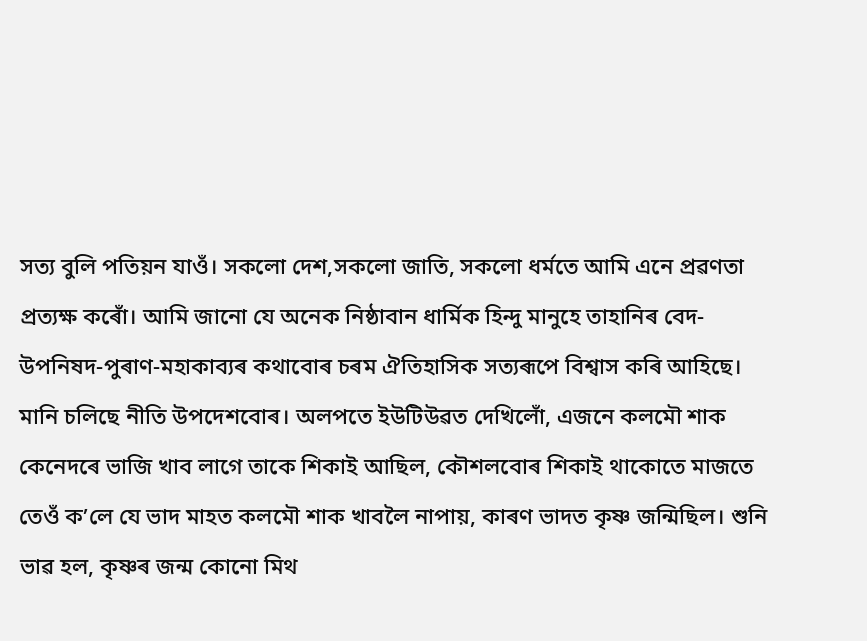সত্য বুলি পতিয়ন যাওঁ। সকলো দেশ,সকলো জাতি, সকলো ধৰ্মতে আমি এনে প্ৰৱণতা প্ৰত্যক্ষ কৰোঁ। আমি জানো যে অনেক নিষ্ঠাবান ধাৰ্মিক হিন্দু মানুহে তাহানিৰ বেদ-উপনিষদ-পুৰাণ-মহাকাব্যৰ কথাবোৰ চৰম ঐতিহাসিক সত্যৰূপে বিশ্বাস কৰি আহিছে। মানি চলিছে নীতি উপদেশবোৰ। অলপতে ইউটিউৱত দেখিলোঁ, এজনে কলমৌ শাক কেনেদৰে ভাজি খাব লাগে তাকে শিকাই আছিল, কৌশলবোৰ শিকাই থাকোতে মাজতে তেওঁ ক’লে যে ভাদ মাহত কলমৌ শাক খাবলৈ নাপায়, কাৰণ ভাদত কৃষ্ণ জন্মিছিল। শুনি ভাৱ হল, কৃষ্ণৰ জন্ম কোনো মিথ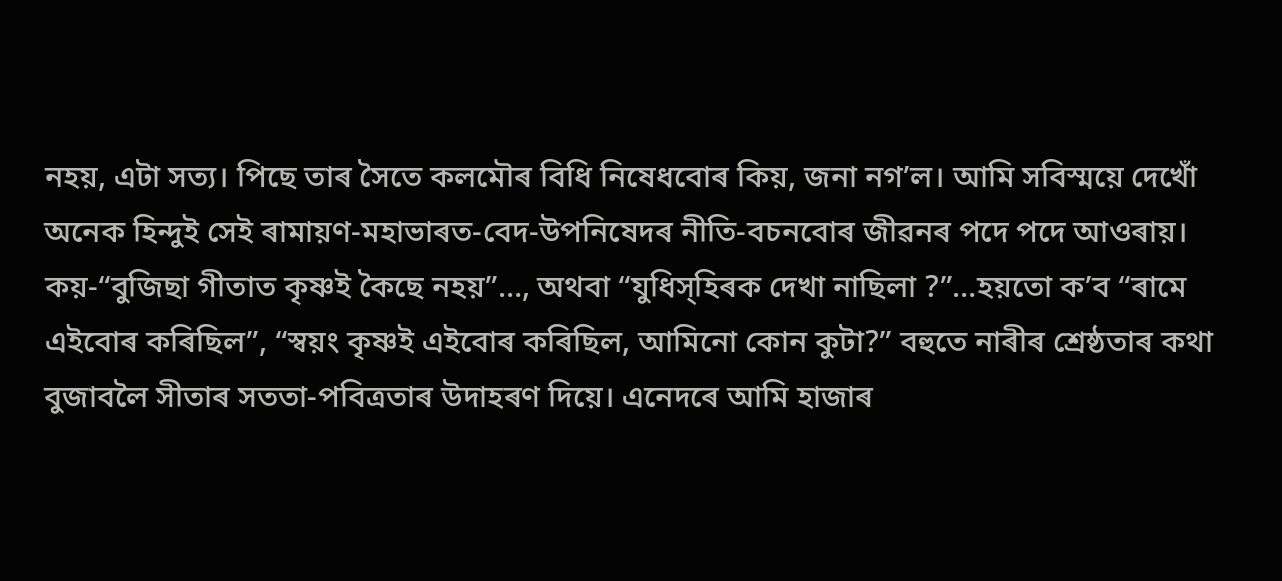নহয়, এটা সত্য। পিছে তাৰ সৈতে কলমৌৰ বিধি নিষেধবোৰ কিয়, জনা নগ’ল। আমি সবিস্ময়ে দেখোঁ অনেক হিন্দুই সেই ৰামায়ণ-মহাভাৰত-বেদ-উপনিষেদৰ নীতি-বচনবোৰ জীৱনৰ পদে পদে আওৰায়। কয়-“বুজিছা গীতাত কৃষ্ণই কৈছে নহয়”…, অথবা “যুধিস্হিৰক দেখা নাছিলা ?”…হয়তো ক’ব “ৰামে এইবোৰ কৰিছিল”, “স্বয়ং কৃষ্ণই এইবোৰ কৰিছিল, আমিনো কোন কুটা?” বহুতে নাৰীৰ শ্ৰেষ্ঠতাৰ কথা বুজাবলৈ সীতাৰ সততা-পবিত্ৰতাৰ উদাহৰণ দিয়ে। এনেদৰে আমি হাজাৰ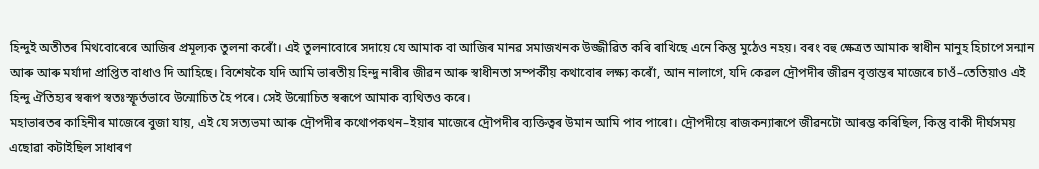হিন্দুই অতীতৰ মিথবোৰেৰে আজিৰ প্ৰমূল্যক তুলনা কৰোঁ। এই তুলনাবোৰে সদায়ে যে আমাক বা আজিৰ মানৱ সমাজখনক উজ্জীৱিত কৰি ৰাখিছে এনে কিন্তু মুঠেও নহয়। বৰং বহু ক্ষেত্ৰত আমাক স্বাধীন মানুহ হিচাপে সন্মান আৰু আৰু মৰ্যাদা প্ৰাপ্তিত বাধাও দি আহিছে। বিশেষকৈ যদি আমি ভাৰতীয় হিন্দু নাৰীৰ জীৱন আৰু স্বাধীনতা সম্পৰ্কীয় কথাবোৰ লক্ষ্য কৰোঁ, আন নালাগে, যদি কেৱল দ্ৰৌপদীৰ জীৱন বৃত্তান্তৰ মাজেৰে চাওঁ–তেতিয়াও এই হিন্দু ঐতিহ্যৰ স্বৰূপ স্বতঃস্ফূৰ্তভাবে উন্মোচিত হৈ পৰে। সেই উন্মোচিত স্বৰূপে আমাক ব্যথিতও কৰে।
মহাভাৰতৰ কাহিনীৰ মাজেৰে বুজা যায়, এই যে সত্যভমা আৰু দ্ৰৌপদীৰ কথোপকথন–ইয়াৰ মাজেৰে দ্ৰৌপদীৰ ব্যক্তিত্বৰ উমান আমি পাব পাৰো। দ্ৰৌপদীয়ে ৰাজকন্যাৰূপে জীৱনটো আৰম্ভ কৰিছিল, কিন্তু বাকী দীৰ্ঘসময় এছোৱা কটাইছিল সাধাৰণ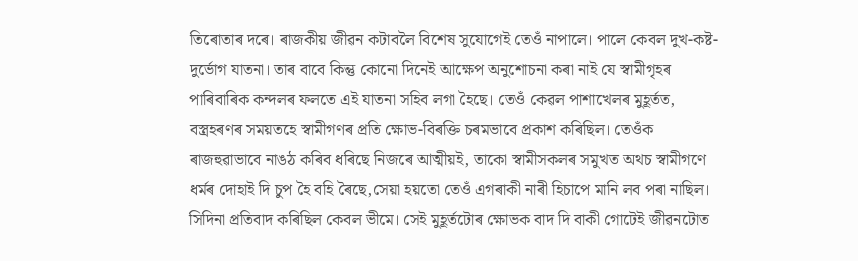তিৰোতাৰ দৰে। ৰাজকীয় জীৱন কটাবলৈ বিশেষ সুযোগেই তেওঁ নাপালে। পালে কেবল দুখ-কষ্ট- দুৰ্ভোগ যাতনা। তাৰ বাবে কিন্তু কোনো দিনেই আক্ষেপ অনুশোচনা কৰা নাই যে স্বামীগৃহৰ পাৰিবাৰিক কন্দলৰ ফলতে এই যাতনা সহিব লগা হৈছে। তেওঁ কেৱল পাশাখেলৰ মুহূৰ্তত, বস্ত্ৰহৰণৰ সময়তহে স্বামীগণৰ প্ৰতি ক্ষোভ-বিৰক্তি চৰমভাবে প্ৰকাশ কৰিছিল। তেওঁক ৰাজহুৱাভাবে নাঙঠ কৰিব ধৰিছে নিজৰে আত্মীয়ই, তাকো স্বামীসকলৰ সমুখত অথচ স্বামীগণে ধৰ্মৰ দোহাই দি চুপ হৈ বহি ৰৈছে,সেয়া হয়তো তেওঁ এগৰাকী নাৰী হিচাপে মানি লব পৰা নাছিল। সিদিনা প্ৰতিবাদ কৰিছিল কেবল ভীমে। সেই মুহূৰ্তটোৰ ক্ষোভক বাদ দি বাকী গোটেই জীৱনটোত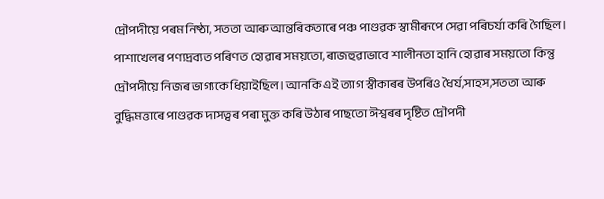দ্ৰৌপদীয়ে পৰম নিষ্ঠা, সততা আৰু আন্তৰিকতাৰে পঞ্চ পাণ্ডৱক স্বামীৰূপে সেৱা পৰিচৰ্যা কৰি গৈছিল। পাশাখেলৰ পণ্যদ্ৰব্যত পৰিণত হোৱাৰ সময়তো, ৰাজহুৱাভাবে শালীনতা হানি হোৱাৰ সময়তো কিন্তু দ্ৰৌপদীয়ে নিজৰ ভাগ্যকে ধিয়াইছিল। আনকি এই ত্যাগ স্বীকাৰৰ উপৰিও ধৈৰ্য,সাহস,সততা আৰু বুদ্ধিমত্তাৰে পাণ্ডৱক দাসত্বৰ পৰা মুক্ত কৰি উঠাৰ পাছতো ঈশ্বৰৰ দৃষ্টিত দ্ৰৌপদী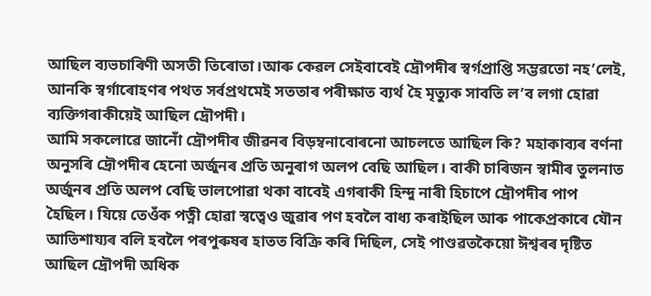আছিল ব্যভচাৰিণী অসতী তিৰোতা।আৰু কেৱল সেইবাবেই দ্ৰৌপদীৰ স্বৰ্গপ্ৰাপ্তি সম্ভৱতো নহ’লেই, আনকি স্বৰ্গাৰোহণৰ পথত সৰ্বপ্ৰথমেই সততাৰ পৰীক্ষাত ব্যৰ্থ হৈ মৃত্যুক সাবতি ল’ব লগা হোৱা ব্যক্তিগৰাকীয়েই আছিল দ্ৰৌপদী।
আমি সকলোৱে জানোঁ দ্ৰৌপদীৰ জীৱনৰ বিড়ম্বনাবোৰনো আচলতে আছিল কি? মহাকাব্যৰ বৰ্ণনা অনুসৰি দ্ৰৌপদীৰ হেনো অৰ্জুনৰ প্ৰতি অনুৰাগ অলপ বেছি আছিল। বাকী চাৰিজন স্বামীৰ তুলনাত অৰ্জুনৰ প্ৰতি অলপ বেছি ভালপোৱা থকা বাবেই এগৰাকী হিন্দু নাৰী হিচাপে দ্ৰৌপদীৰ পাপ হৈছিল। যিয়ে তেওঁক পত্নী হোৱা স্বত্বেও জুৱাৰ পণ হবলৈ বাধ্য কৰাইছিল আৰু পাকেপ্ৰকাৰে যৌন আতিশায্যৰ বলি হবলৈ পৰপুৰুষৰ হাতত বিক্ৰি কৰি দিছিল, সেই পাণ্ডৱতকৈয়ো ঈশ্বৰৰ দৃষ্টিত আছিল দ্ৰৌপদী অধিক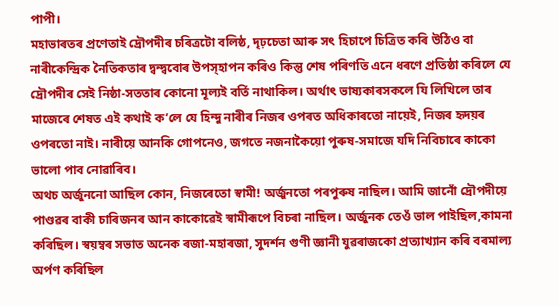পাপী।
মহাভাৰতৰ প্ৰণেতাই দ্ৰৌপদীৰ চৰিত্ৰটো বলিষ্ঠ, দৃঢ়চেতা আৰু সৎ হিচাপে চিত্ৰিত কৰি উঠিও বা নাৰীকেন্দ্ৰিক নৈতিকতাৰ দ্বন্দ্ববোৰ উপস্হাপন কৰিও কিন্তু শেষ পৰিণতি এনে ধৰণে প্ৰতিষ্ঠা কৰিলে যে দ্ৰৌপদীৰ সেই নিষ্ঠা-সততাৰ কোনো মূল্যই বৰ্তি নাথাকিল। অৰ্থাৎ ভাষ্যকাৰসকলে যি লিখিলে তাৰ মাজেৰে শেষত এই কথাই ক’লে যে হিন্দু নাৰীৰ নিজৰ ওপৰত অধিকাৰতো নায়েই, নিজৰ হৃদয়ৰ ওপৰতো নাই। নাৰীয়ে আনকি গোপনেও, জগতে নজনাকৈয়ো পুৰুষ-সমাজে যদি নিবিচাৰে কাকো ভালো পাব নোৱাৰিব।
অথচ অৰ্জুননো আছিল কোন, নিজৰেতো স্বামী! অৰ্জুনতো পৰপুৰুষ নাছিল। আমি জানোঁ দ্ৰৌপদীয়ে পাণ্ডৱৰ বাকী চাৰিজনৰ আন কাকোৱেই স্বামীৰূপে বিচৰা নাছিল। অৰ্জুনক তেওঁ ভাল পাইছিল,কামনা কৰিছিল। স্বয়ম্বৰ সভাত অনেক ৰজা-মহাৰজা, সুদৰ্শন গুণী জ্ঞানী যুৱৰাজকো প্ৰত্যাখ্যান কৰি বৰমাল্য অৰ্পণ কৰিছিল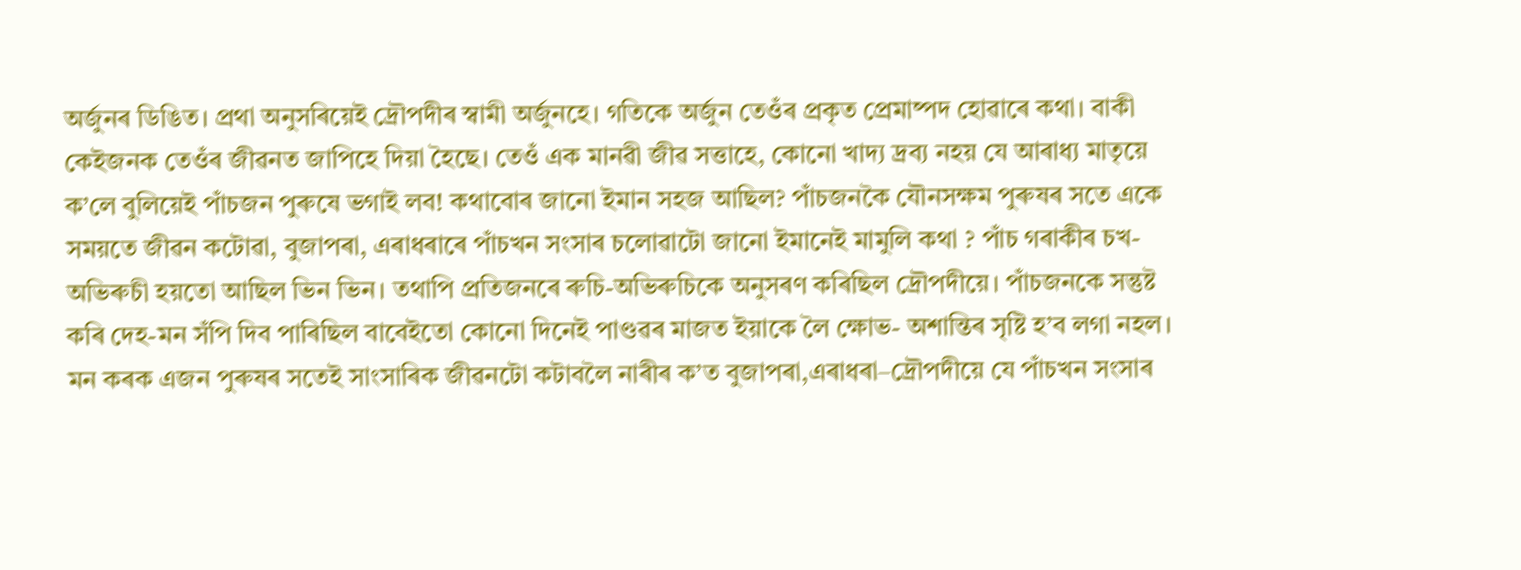অৰ্জুনৰ ডিঙিত। প্ৰথা অনুসৰিয়েই দ্ৰৌপদীৰ স্বামী অৰ্জুনহে। গতিকে অৰ্জুন তেওঁৰ প্ৰকৃত প্ৰেমাষ্পদ হোৱাৰে কথা। বাকী কেইজনক তেওঁৰ জীৱনত জাপিহে দিয়া হৈছে। তেওঁ এক মানৱী জীৱ সত্তাহে, কোনো খাদ্য দ্ৰব্য নহয় যে আৰাধ্য মাতৃয়ে ক’লে বুলিয়েই পাঁচজন পুৰুষে ভগাই লব! কথাবোৰ জানো ইমান সহজ আছিল? পাঁচজনকৈ যৌনসক্ষম পুৰুষৰ সতে একে সময়তে জীৱন কটোৱা, বুজাপৰা, এৰাধৰাৰে পাঁচখন সংসাৰ চলোৱাটো জানো ইমানেই মামুলি কথা ? পাঁচ গৰাকীৰ চখ-অভিৰুচী হয়তো আছিল ভিন ভিন। তথাপি প্ৰতিজনৰে ৰুচি-অভিৰুচিকে অনুসৰণ কৰিছিল দ্ৰৌপদীয়ে। পাঁচজনকে সন্তুষ্ট কৰি দেহ-মন সঁপি দিব পাৰিছিল বাবেইতো কোনো দিনেই পাণ্ডৱৰ মাজত ইয়াকে লৈ ক্ষোভ- অশান্তিৰ সৃষ্টি হ’ব লগা নহল। মন কৰক এজন পুৰুষৰ সতেই সাংসাৰিক জীৱনটো কটাবলৈ নাৰীৰ ক’ত বুজাপৰা,এৰাধৰা–দ্ৰৌপদীয়ে যে পাঁচখন সংসাৰ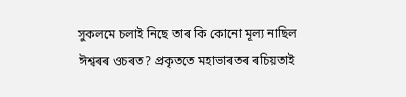সুকলমে চলাই নিছে তাৰ কি কোনো মূল্য নাছিল ঈশ্বৰৰ ওচৰত? প্ৰকৃততে মহাভাৰতৰ ৰচিয়তাই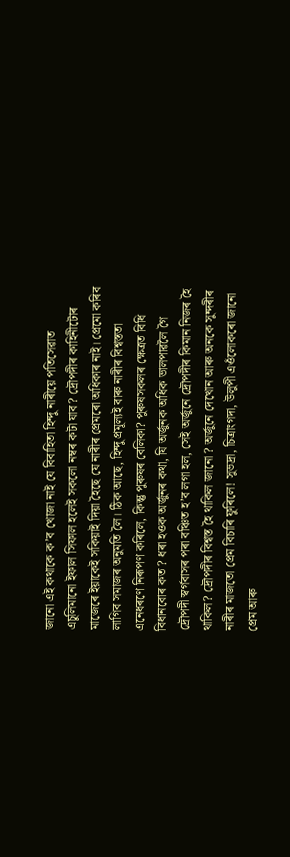জানো এই কথাকে ক’ব খোজা নাই যে বিবাহিতা হিন্দু নাৰীয়ে পতিসেৱাত এচুলিমানো ইফাল সিফাল হলেই সকলো নম্বৰ কটা যাব? দ্ৰৌপদীৰ কাহিনীটোৰ মাজেৰে ইয়াকেই সকিয়াই দিয়া হৈছে যে নাৰীৰ প্ৰেমৰো অধিকাৰ নাই। প্ৰেমো কৰিব লাগিব সমাজৰ অনুমতি লৈ। ঠিক আছে, হিন্দু প্ৰমূল্যই বাৰু নাৰীৰ বিশ্বস্ততা এনেধৰণে নিৰূপণ কৰিলে, কিন্তু পুৰুষৰ বেলিকা? পুৰুষসকলৰ ক্ষেত্ৰত বিধি বিধানবোৰ কত ? ধৰা হওক অৰ্জুনৰ কথা, যি অৰ্জুনক অধিক ভালপাৱলৈ গৈ দ্ৰৌপদী স্বৰ্গবাসৰ পৰা বঞ্চিত হ’ব লগা হল, সেই অৰ্জুনে দ্ৰৌপদীৰ কিমান নিজৰ হৈ থাকিল? দ্ৰৌপদীৰ বিশ্বস্ত হৈ থাকিল জানো ? অৰ্জুনে দেখোন আৰু অনকে সুন্দৰীৰ নাৰীৰ মাজতো প্ৰেম বিচাৰি ফুৰিলে! সুভদ্ৰা, চিত্ৰাংগদা, উলুপী এওঁলোকৰো জানো প্ৰেম আৰু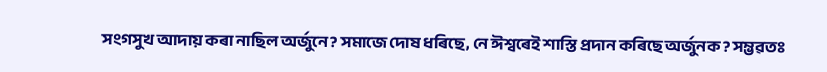সংগসুখ আদায় কৰা নাছিল অৰ্জুনে ? সমাজে দোষ ধৰিছে, নে ঈশ্বৰেই শাস্তি প্ৰদান কৰিছে অৰ্জুনক ? সম্ভৱতঃ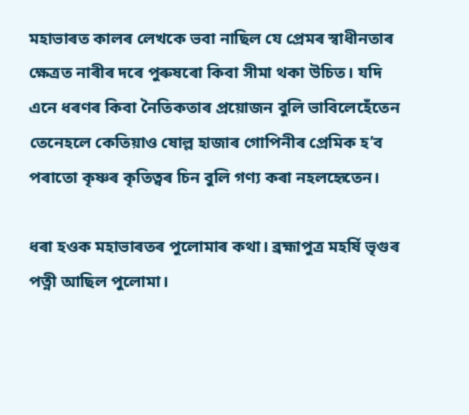মহাভাৰত কালৰ লেখকে ভবা নাছিল যে প্ৰেমৰ স্বাধীনতাৰ ক্ষেত্ৰত নাৰীৰ দৰে পুৰুষৰো কিবা সীমা থকা উচিত। যদি এনে ধৰণৰ কিবা নৈতিকতাৰ প্ৰয়োজন বুলি ভাবিলেহেঁতেন তেনেহলে কেতিয়াও ষোল্ল হাজাৰ গোপিনীৰ প্ৰেমিক হ’ব পৰাতো কৃষ্ণৰ কৃতিত্বৰ চিন বুলি গণ্য কৰা নহলহেৃতেন।

ধৰা হওক মহাভাৰতৰ পুলোমাৰ কথা। ব্ৰহ্মাপুত্ৰ মহৰ্ষি ভৃগুৰ পত্নী আছিল পুলোমা।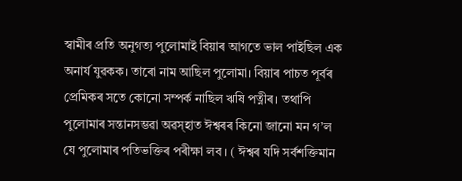স্বামীৰ প্ৰতি অনুগত্য পুলোমাই বিয়াৰ আগতে ভাল পাইছিল এক অনাৰ্য যুৱকক। তাৰো নাম আছিল পুলোমা। বিয়াৰ পাচত পূৰ্বৰ প্ৰেমিকৰ সতে কোনো সম্পৰ্ক নাছিল ঋষি পত্নীৰ। তথাপি পুলোমাৰ সন্তানসম্ভৱা অৱস্হাত ঈশ্বৰৰ কিনো জানো মন গ’ল যে পুলোমাৰ পতিভক্তিৰ পৰীক্ষা লব । ( ঈশ্বৰ যদি সৰ্বশক্তিমান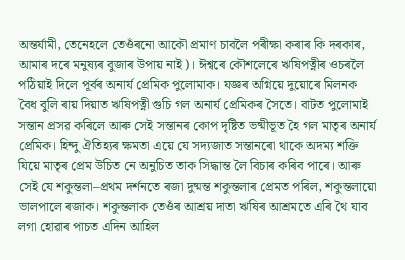অন্তৰ্যামী, তেনেহলে তেওঁৰনো আকৌ প্ৰমাণ চাবলৈ পৰীক্ষা কৰাৰ কি দৰকাৰ, আমাৰ দৰে মনুষ্যৰ বুজাৰ উপায় নাই)। ঈশ্বৰে কৌশলেৰে ঋষিপত্নীৰ ওচৰলৈ পঠিয়াই দিলে পূৰ্বৰ অনাৰ্য প্ৰেমিক পুলোমাক। যজ্ঞৰ অগ্নিয়ে দুয়োৰে মিলনক বৈধ বুলি ৰায় দিয়াত ঋষিপত্নী গুচি গল অনাৰ্য প্ৰেমিকৰ সৈতে। বাটত পুলোমাই সন্তান প্ৰসৱ কৰিলে আৰু সেই সন্তানৰ কোপ দৃষ্টিত ভষ্মীভূত হৈ গল মাতৃৰ অনাৰ্য প্ৰেমিক। হিন্দু ঐতিহ্যৰ ক্ষমতা এয়ে যে সদ্যজাত সন্তানৰো থাকে অদম্য শক্তি যিয়ে মাতৃৰ প্ৰেম উচিত নে অনুচিত তাক সিদ্ধান্ত লৈ বিচাৰ কৰিব পাৰে। আৰু সেই যে শকুন্তলা–প্ৰথম দৰ্শনতে ৰজা দুষ্মন্ত শকুন্তলাৰ প্ৰেমত পৰিল, শকুন্তলায়ো ভালপালে ৰজাক। শকুন্তলাক তেওঁৰ আশ্ৰয় দাতা ঋষিৰ আশ্ৰমতে এৰি থৈ যাব লগা হোৱাৰ পাচত এদিন আহিল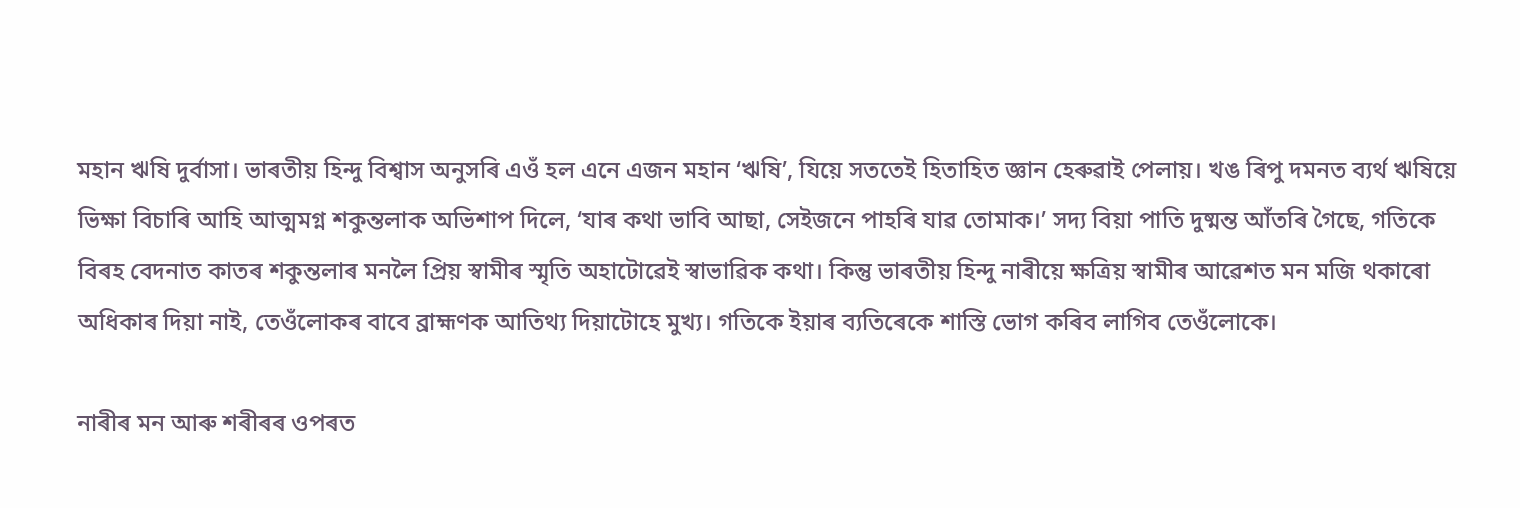মহান ঋষি দুৰ্বাসা। ভাৰতীয় হিন্দু বিশ্বাস অনুসৰি এওঁ হল এনে এজন মহান ‘ঋষি’, যিয়ে সততেই হিতাহিত জ্ঞান হেৰুৱাই পেলায়। খঙ ৰিপু দমনত ব্যৰ্থ ঋষিয়ে ভিক্ষা বিচাৰি আহি আত্মমগ্ন শকুন্তলাক অভিশাপ দিলে, ‘যাৰ কথা ভাবি আছা, সেইজনে পাহৰি যাৱ তোমাক।’ সদ্য বিয়া পাতি দুষ্মন্ত আঁতৰি গৈছে, গতিকে বিৰহ বেদনাত কাতৰ শকুন্তলাৰ মনলৈ প্ৰিয় স্বামীৰ স্মৃতি অহাটোৱেই স্বাভাৱিক কথা। কিন্তু ভাৰতীয় হিন্দু নাৰীয়ে ক্ষত্ৰিয় স্বামীৰ আৱেশত মন মজি থকাৰো অধিকাৰ দিয়া নাই, তেওঁলোকৰ বাবে ব্ৰাহ্মণক আতিথ্য দিয়াটোহে মুখ্য। গতিকে ইয়াৰ ব্যতিৰেকে শাস্তি ভোগ কৰিব লাগিব তেওঁলোকে।

নাৰীৰ মন আৰু শৰীৰৰ ওপৰত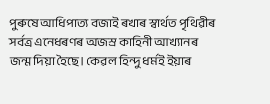পুৰুষে আধিপাত্য বজাই ৰখাৰ স্বাৰ্থত পৃথিৱীৰ সৰ্বত্ৰ এনেধৰণৰ অজস্ৰ কাহিনী আখ্যানৰ জন্ম দিয়া হৈছে। কেৱল হিন্দু ধৰ্মই ইয়াৰ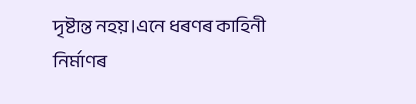দৃষ্টান্ত নহয়।এনে ধৰণৰ কাহিনী নিৰ্মাণৰ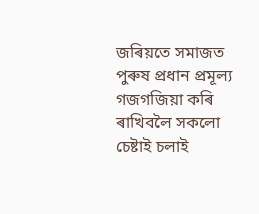জৰিয়তে সমাজত পুৰুষ প্ৰধান প্ৰমূল্য গজগজিয়া কৰি ৰাখিবলৈ সকলো চেষ্টাই চলাই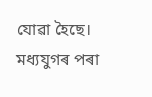যোৱা হৈছে। মধ্যযুগৰ পৰা